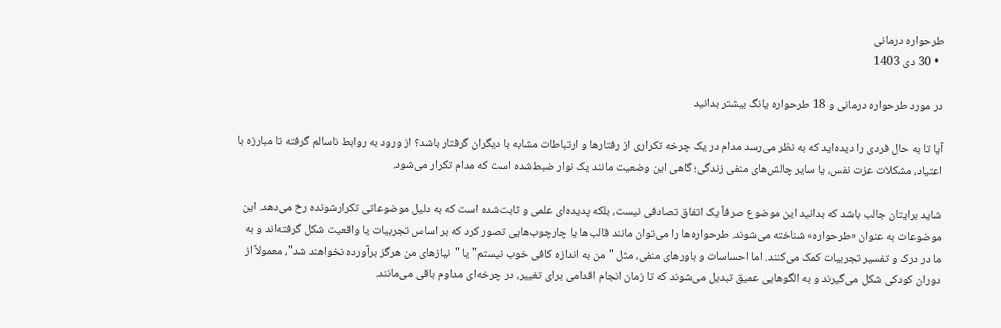طرحواره درمانی
  • 30 دی 1403

در مورد طرحواره درمانی و 18 طرحواره یانگ بیشتر بدانید

آیا تا به حال فردی را دیده‌اید که به نظر می‌رسد مدام در یک چرخه تکراری از رفتارها و ارتباطات مشابه با دیگران گرفتار باشد؟ از ورود به روابط ناسالم گرفته تا مبارزه با اعتیاد، مشکلات عزت نفس، یا سایر چالش‌های منفی زندگی؛ گاهی این وضعیت مانند یک نوار ضبط‌شده است که مدام تکرار می‌شود.

شاید برایتان جالب باشد که بدانید این موضوع صرفاً یک اتفاق تصادفی نیست، بلکه پدیده‌ای علمی و ثابت‌شده است که به دلیل موضوعاتی تکرارشونده رخ می‌دهد. این موضوعات به عنوان «طرحواره» شناخته می‌شوند. طرحواره‌ها را می‌توان مانند قالب‌ها یا چارچوب‌هایی تصور کرد که بر اساس تجربیات یا واقعیت شکل گرفته‌اند و به ما در درک و تفسیر تجربیات کمک می‌کنند. اما احساسات و باورهای منفی، مثل "من به اندازه کافی خوب نیستم" یا "نیازهای من هرگز برآورده نخواهند شد"، معمولاً از دوران کودکی شکل می‌گیرند و به الگوهایی عمیق تبدیل می‌شوند که تا زمان انجام اقدامی برای تغییر، در چرخه‌ای مداوم باقی می‌مانند.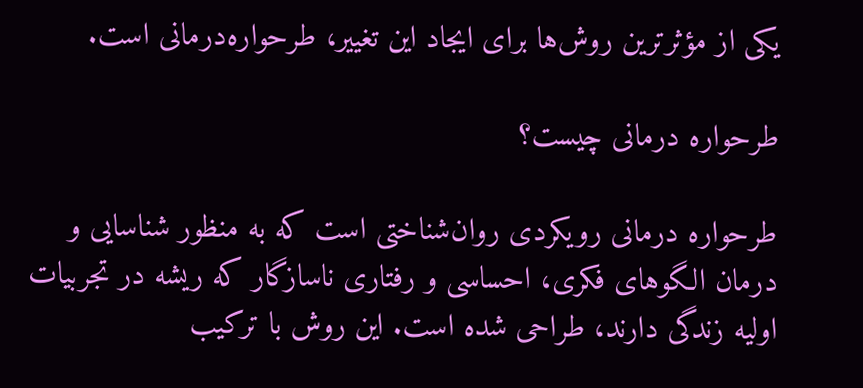یکی از مؤثرترین روش‌ها برای ایجاد این تغییر، طرحواره‌درمانی است.

طرحواره درمانی چیست؟

طرحواره درمانی رویکردی روان‌شناختی است که به منظور شناسایی و درمان الگوهای فکری، احساسی و رفتاری ناسازگار که ریشه در تجربیات اولیه زندگی دارند، طراحی شده است. این روش با ترکیب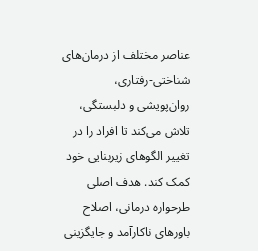عناصر مختلف از درمان‌های شناختی-رفتاری، روان‌پویشی و دلبستگی، تلاش می‌کند تا افراد را در تغییر الگوهای زیربنایی خود کمک کند. هدف اصلی طرحواره درمانی، اصلاح باورهای ناکارآمد و جایگزینی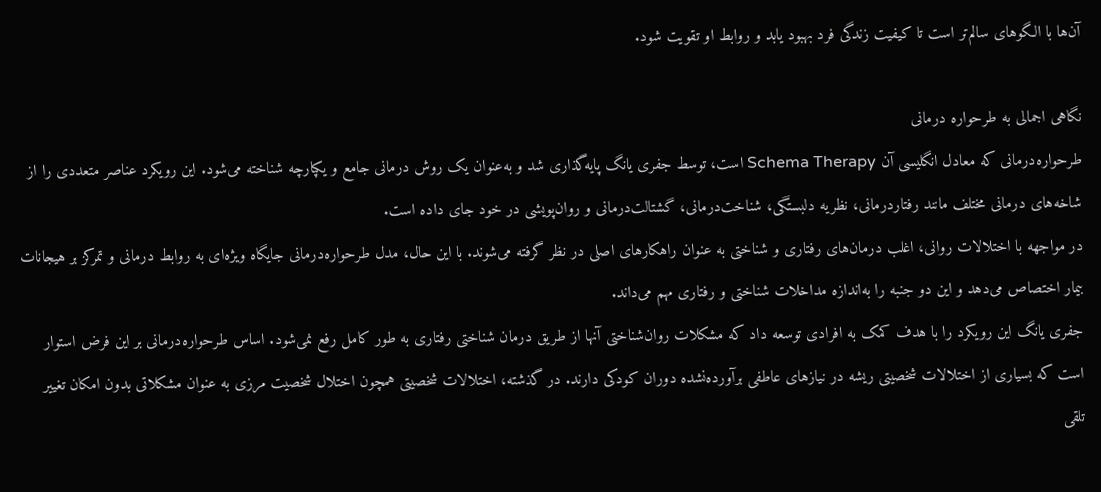آن‌ها با الگوهای سالم‌تر است تا کیفیت زندگی فرد بهبود یابد و روابط او تقویت شود.

نگاهی اجمالی به طرحواره درمانی
طرحواره‌درمانی که معادل انگلیسی آن Schema Therapy است، توسط جفری یانگ پایه‌گذاری شد و به‌عنوان یک روش درمانی جامع و یکپارچه شناخته می‌شود. این رویکرد عناصر متعددی را از شاخه‌های درمانی مختلف مانند رفتاردرمانی، نظریه دلبستگی، شناخت‌درمانی، گشتالت‌درمانی و روان‌پویشی در خود جای داده است.
در مواجهه با اختلالات روانی، اغلب درمان‌های رفتاری و شناختی به عنوان راهکارهای اصلی در نظر گرفته می‌شوند. با این حال، مدل طرحواره‌درمانی جایگاه ویژه‌ای به روابط درمانی و تمرکز بر هیجانات بیمار اختصاص می‌دهد و این دو جنبه را به‌اندازه مداخلات شناختی و رفتاری مهم می‌داند.
جفری یانگ این رویکرد را با هدف کمک به افرادی توسعه داد که مشکلات روان‌شناختی آنها از طریق درمان شناختی رفتاری به طور کامل رفع نمی‌شود. اساس طرحواره‌درمانی بر این فرض استوار است که بسیاری از اختلالات شخصیتی ریشه در نیازهای عاطفی برآورده‌نشده دوران کودکی دارند. در گذشته، اختلالات شخصیتی همچون اختلال شخصیت مرزی به عنوان مشکلاتی بدون امکان تغییر تلقی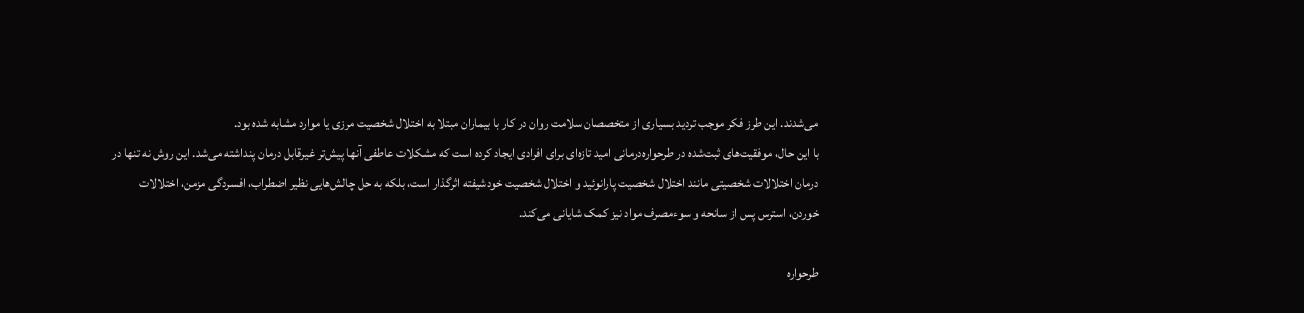می‌شدند. این طرز فکر موجب تردید بسیاری از متخصصان سلامت روان در کار با بیماران مبتلا به اختلال شخصیت مرزی یا موارد مشابه شده بود.
با این حال، موفقیت‌های ثبت‌شده در طرحواره‌درمانی امید تازه‌ای برای افرادی ایجاد کرده است که مشکلات عاطفی آنها پیش‌تر غیرقابل درمان پنداشته می‌شد. این روش نه تنها در درمان اختلالات شخصیتی مانند اختلال شخصیت پارانوئید و اختلال شخصیت خودشیفته اثرگذار است، بلکه به حل چالش‌هایی نظیر اضطراب، افسردگی مزمن، اختلالات خوردن، استرس پس از سانحه و سوءمصرف مواد نیز کمک شایانی می‌کند.

طرحواره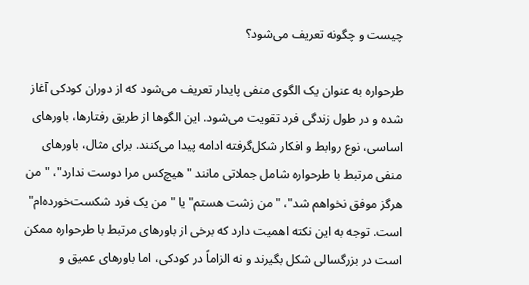چیست و چگونه تعریف می‌شود؟

طرحواره به عنوان یک الگوی منفی پایدار تعریف می‌شود که از دوران کودکی آغاز شده و در طول زندگی فرد تقویت می‌شود. این الگوها از طریق رفتارها، باورهای اساسی، نوع روابط و افکار شکل‌گرفته ادامه پیدا می‌کنند. برای مثال، باورهای منفی مرتبط با طرحواره شامل جملاتی مانند "هیچ‌کس مرا دوست ندارد"، "من هرگز موفق نخواهم شد"، "من زشت هستم" یا "من یک فرد شکست‌خورده‌ام" است. توجه به این نکته اهمیت دارد که برخی از باورهای مرتبط با طرحواره ممکن است در بزرگسالی شکل بگیرند و نه الزاماً در کودکی، اما باورهای عمیق و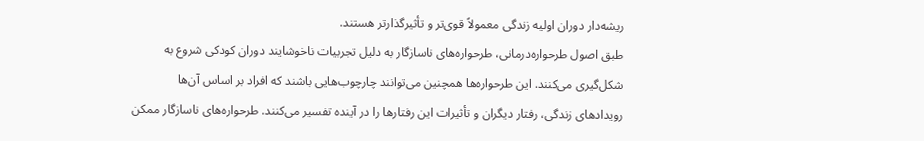ریشه‌دار دوران اولیه زندگی معمولاً قوی‌تر و تأثیرگذارتر هستند.
طبق اصول طرحواره‌درمانی، طرحواره‌های ناسازگار به دلیل تجربیات ناخوشایند دوران کودکی شروع به شکل‌گیری می‌کنند. این طرحواره‌ها همچنین می‌توانند چارچوب‌هایی باشند که افراد بر اساس آن‌ها رویدادهای زندگی، رفتار دیگران و تأثیرات این رفتارها را در آینده تفسیر می‌کنند. طرحواره‌های ناسازگار ممکن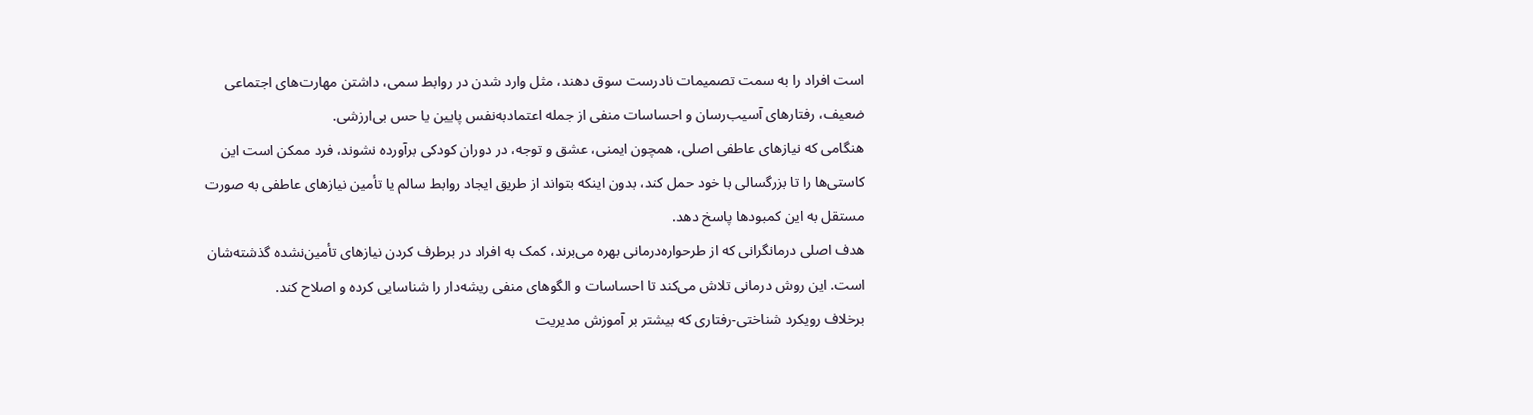است افراد را به سمت تصمیمات نادرست سوق دهند، مثل وارد شدن در روابط سمی، داشتن مهارت‌های اجتماعی ضعیف، رفتارهای آسیب‌رسان و احساسات منفی از جمله اعتمادبه‌نفس پایین یا حس بی‌ارزشی.
هنگامی که نیازهای عاطفی اصلی، همچون ایمنی، عشق و توجه، در دوران کودکی برآورده نشوند، فرد ممکن است این کاستی‌ها را تا بزرگسالی با خود حمل کند، بدون اینکه بتواند از طریق ایجاد روابط سالم یا تأمین نیازهای عاطفی به صورت مستقل به این کمبودها پاسخ دهد.
هدف اصلی درمانگرانی که از طرحواره‌درمانی بهره می‌برند، کمک به افراد در برطرف کردن نیازهای تأمین‌نشده گذشته‌شان است. این روش درمانی تلاش می‌کند تا احساسات و الگوهای منفی ریشه‌دار را شناسایی کرده و اصلاح کند.
برخلاف رویکرد شناختی-رفتاری که بیشتر بر آموزش مدیریت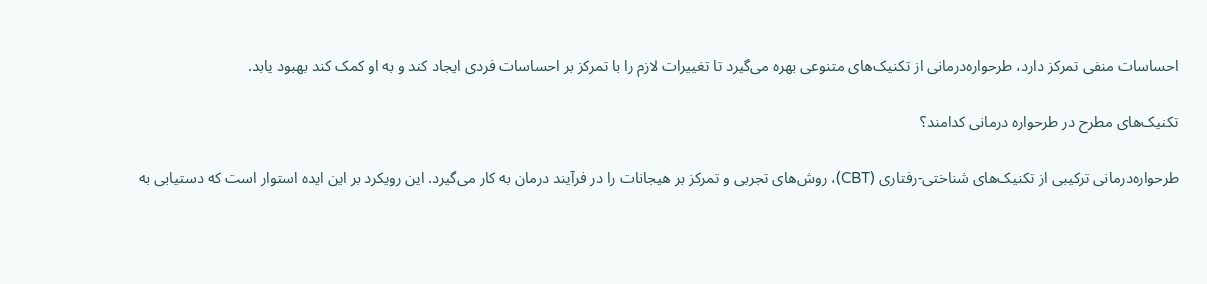احساسات منفی تمرکز دارد، طرحواره‌درمانی از تکنیک‌های متنوعی بهره می‌گیرد تا تغییرات لازم را با تمرکز بر احساسات فردی ایجاد کند و به او کمک کند بهبود یابد.

تکنیک‌های مطرح در طرحواره درمانی کدامند؟

طرحواره‌درمانی ترکیبی از تکنیک‌های شناختی-رفتاری (CBT)، روش‌های تجربی و تمرکز بر هیجانات را در فرآیند درمان به کار می‌گیرد. این رویکرد بر این ایده استوار است که دستیابی به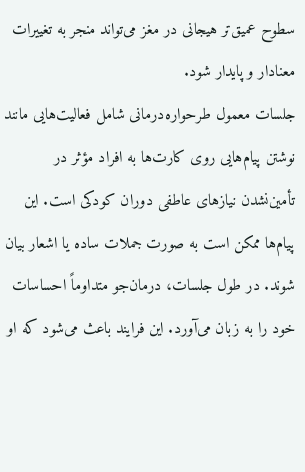سطوح عمیق‌تر هیجانی در مغز می‌تواند منجر به تغییرات معنادار و پایدار شود.
جلسات معمول طرحواره‌درمانی شامل فعالیت‌هایی مانند نوشتن پیام‌هایی روی کارت‌ها به افراد مؤثر در تأمین‌نشدن نیازهای عاطفی دوران کودکی است. این پیام‌ها ممکن است به صورت جملات ساده یا اشعار بیان شوند. در طول جلسات، درمان‌جو متداوماً احساسات خود را به زبان می‌آورد. این فرایند باعث می‌شود که او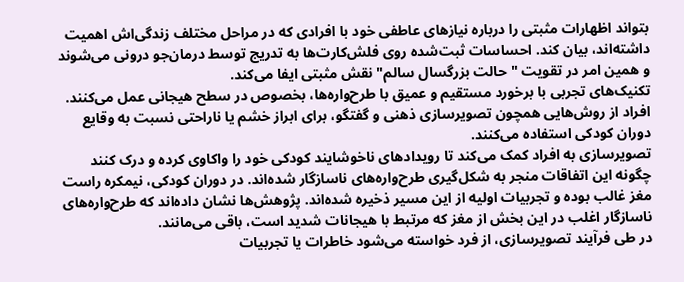بتواند اظهارات مثبتی را درباره نیازهای عاطفی خود با افرادی که در مراحل مختلف زندگی‌اش اهمیت داشته‌اند، بیان کند. احساسات ثبت‌شده روی فلش‌کارت‌ها به تدریج توسط درمان‌جو درونی می‌شوند و همین امر در تقویت "حالت بزرگسال سالم" نقش مثبتی ایفا می‌کند.
تکنیک‌های تجربی با برخورد مستقیم و عمیق با طرح‌واره‌ها، بخصوص در سطح هیجانی عمل می‌کنند. افراد از روش‌هایی همچون تصویرسازی ذهنی و گفتگو، برای ابراز خشم یا ناراحتی نسبت به وقایع دوران کودکی استفاده می‌کنند.
تصویرسازی به افراد کمک می‌کند تا رویدادهای ناخوشایند کودکی خود را واکاوی کرده و درک کنند چگونه این اتفاقات منجر به شکل‌گیری طرح‌واره‌های ناسازگار شده‌اند. در دوران کودکی، نیمکره راست مغز غالب بوده و تجربیات اولیه از این مسیر ذخیره شده‌اند. پژوهش‌ها نشان داده‌اند که طرح‌واره‌های ناسازگار اغلب در این بخش از مغز که مرتبط با هیجانات شدید است، باقی می‌مانند.
در طی فرآیند تصویرسازی، از فرد خواسته می‌شود خاطرات یا تجربیات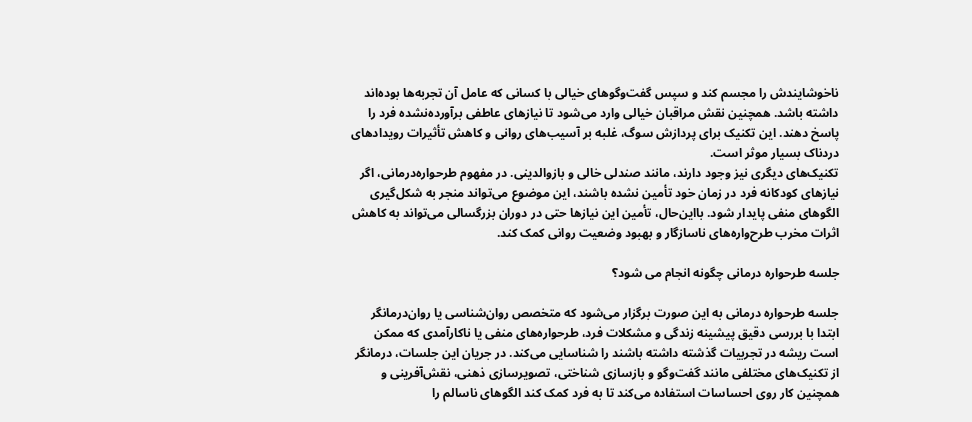ناخوشایندش را مجسم کند و سپس گفت‌وگوهای خیالی با کسانی که عامل آن تجربه‌ها بوده‌اند داشته باشد. همچنین نقش مراقبان خیالی وارد می‌شود تا نیازهای عاطفی برآورده‌نشده فرد را پاسخ دهند. این تکنیک برای پردازش سوگ، غلبه بر آسیب‌های روانی و کاهش تأثیرات رویدادهای دردناک بسیار موثر است.
تکنیک‌های دیگری نیز وجود دارند، مانند صندلی خالی و بازوالدینی. در مفهوم طرحواره‌درمانی، اگر نیازهای کودکانه فرد در زمان خود تأمین نشده باشند، این موضوع می‌تواند منجر به شکل‌گیری الگوهای منفی پایدار شود. بااین‌حال، تأمین این نیازها حتی در دوران بزرگسالی می‌تواند به کاهش اثرات مخرب طرح‌واره‌های ناسازگار و بهبود وضعیت روانی کمک کند.

جلسه طرحواره درمانی چگونه انجام می شود؟

جلسه طرحواره درمانی به این صورت برگزار می‌شود که متخصص روان‌شناسی یا روان‌درمانگر ابتدا با بررسی دقیق پیشینه زندگی و مشکلات فرد، طرحواره‌های منفی یا ناکارآمدی که ممکن است ریشه در تجربیات گذشته داشته باشند را شناسایی می‌کند. در جریان این جلسات، درمانگر از تکنیک‌های مختلفی مانند گفت‌وگو و بازسازی شناختی، تصویرسازی ذهنی، نقش‌آفرینی و همچنین کار روی احساسات استفاده می‌کند تا به فرد کمک کند الگوهای ناسالم را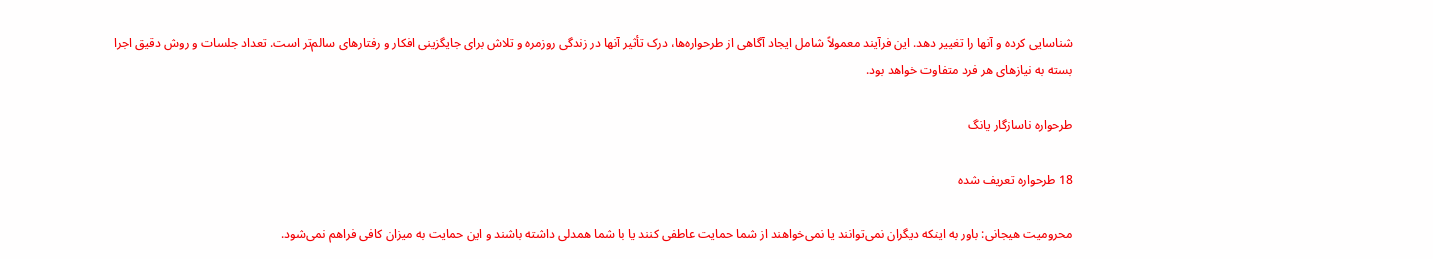شناسایی کرده و آنها را تغییر دهد. این فرآیند معمولاً شامل ایجاد آگاهی از طرحواره‌ها، درک تأثیر آنها در زندگی روزمره و تلاش برای جایگزینی افکار و رفتارهای سالم‌تر است. تعداد جلسات و روش دقیق اجرا بسته به نیازهای هر فرد متفاوت خواهد بود.

طرحواره ناسازگار یانگ

18 طرحواره تعریف شده

محرومیت هیجانی: باور به اینکه دیگران نمی‌توانند یا نمی‌خواهند از شما حمایت عاطفی کنند یا با شما همدلی داشته باشند و این حمایت به میزان کافی فراهم نمی‌شود.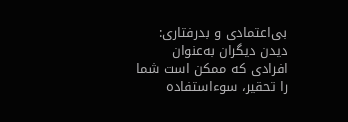بی‌اعتمادی و بدرفتاری: دیدن دیگران به‌عنوان افرادی که ممکن است شما را تحقیر، سوءاستفاده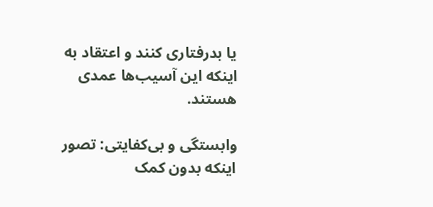یا بدرفتاری کنند و اعتقاد به اینکه این آسیب‌ها عمدی هستند.

وابستگی و بی‌کفایتی: تصور اینکه بدون کمک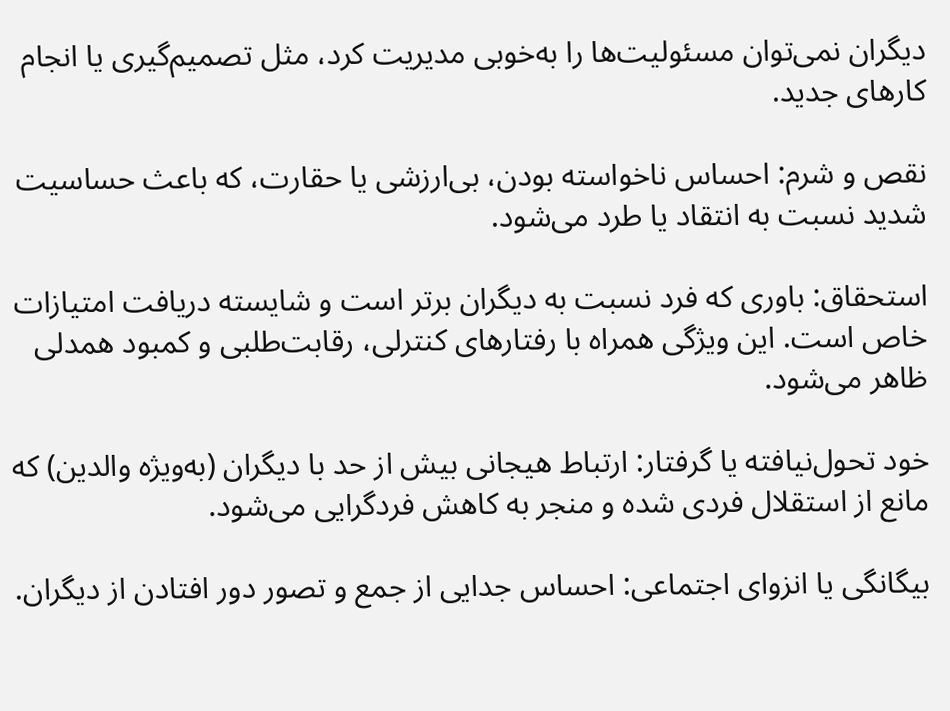دیگران نمی‌توان مسئولیت‌ها را به‌خوبی مدیریت کرد، مثل تصمیم‌گیری یا انجام کارهای جدید.

نقص و شرم: احساس ناخواسته بودن، بی‌ارزشی یا حقارت، که باعث حساسیت شدید نسبت به انتقاد یا طرد می‌شود.

استحقاق: باوری که فرد نسبت به دیگران برتر است و شایسته دریافت امتیازات خاص است. این ویژگی همراه با رفتارهای کنترلی، رقابت‌طلبی و کمبود همدلی ظاهر می‌شود.

خود تحول‌نیافته یا گرفتار: ارتباط هیجانی بیش از حد با دیگران (به‌ویژه والدین) که مانع از استقلال فردی شده و منجر به کاهش فردگرایی می‌شود.

بیگانگی یا انزوای اجتماعی: احساس جدایی از جمع و تصور دور افتادن از دیگران.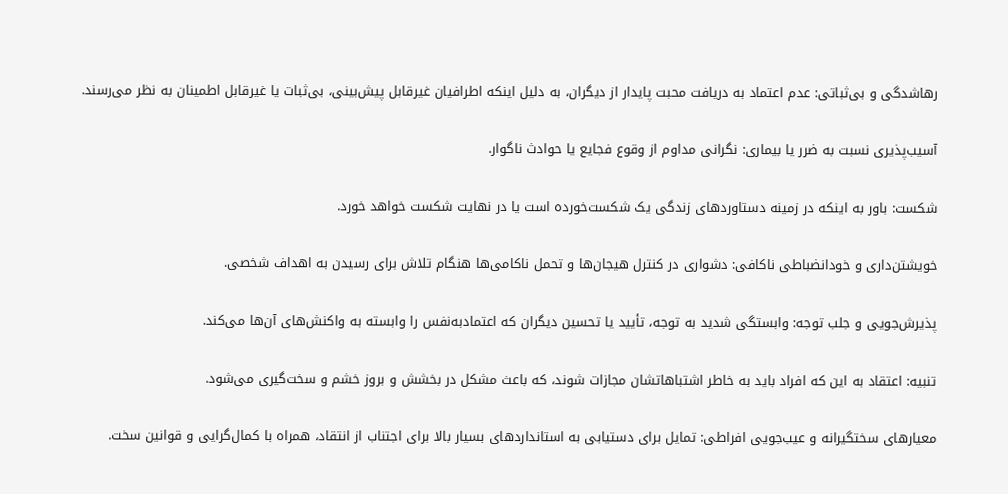رهاشدگی و بی‌ثباتی: عدم اعتماد به دریافت محبت پایدار از دیگران، به دلیل اینکه اطرافیان غیرقابل پیش‌بینی، بی‌ثبات یا غیرقابل اطمینان به نظر می‌رسند.

آسیب‌پذیری نسبت به ضرر یا بیماری: نگرانی مداوم از وقوع فجایع یا حوادث ناگوار.

شکست: باور به اینکه در زمینه دستاوردهای زندگی یک شکست‌خورده است یا در نهایت شکست خواهد خورد.

خویشتن‌داری و خودانضباطی ناکافی: دشواری در کنترل هیجان‌ها و تحمل ناکامی‌ها هنگام تلاش برای رسیدن به اهداف شخصی.

پذیرش‌جویی و جلب توجه: وابستگی شدید به توجه، تأیید یا تحسین دیگران که اعتمادبه‌نفس را وابسته به واکنش‌های آن‌ها می‌کند.

تنبیه: اعتقاد به این که افراد باید به خاطر اشتباهاتشان مجازات شوند، که باعث مشکل در بخشش و بروز خشم و سخت‌گیری می‌شود.

معیارهای سختگیرانه و عیب‌جویی افراطی: تمایل برای دستیابی به استانداردهای بسیار بالا برای اجتناب از انتقاد، همراه با کمال‌گرایی و قوانین سخت.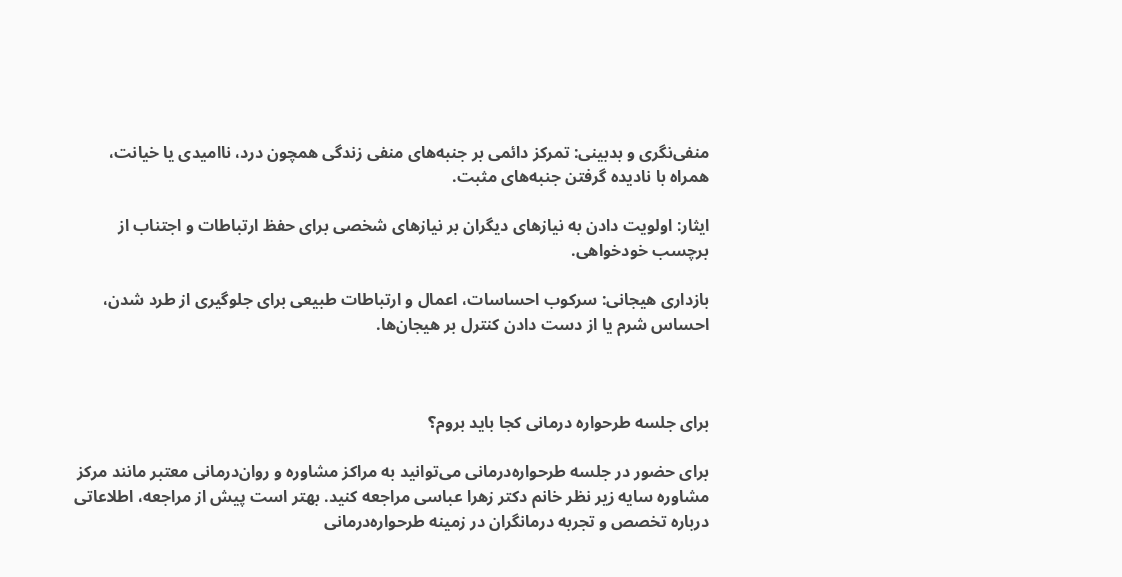منفی‌نگری و بدبینی: تمرکز دائمی بر جنبه‌های منفی زندگی همچون درد، ناامیدی یا خیانت، همراه با نادیده گرفتن جنبه‌های مثبت.

ایثار: اولویت دادن به نیازهای دیگران بر نیازهای شخصی برای حفظ ارتباطات و اجتناب از برچسب خودخواهی.

بازداری هیجانی: سرکوب احساسات، اعمال و ارتباطات طبیعی برای جلوگیری از طرد شدن، احساس شرم یا از دست دادن کنترل بر هیجان‌ها.



برای جلسه طرحواره درمانی کجا باید بروم؟

برای حضور در جلسه طرحواره‌درمانی می‌توانید به مراکز مشاوره و روان‌درمانی معتبر مانند مرکز مشاوره سایه زیر نظر خانم دکتر زهرا عباسی مراجعه کنید. بهتر است پیش از مراجعه، اطلاعاتی درباره تخصص و تجربه درمانگران در زمینه طرحواره‌درمانی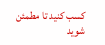کسب کنید تا مطمئن شوید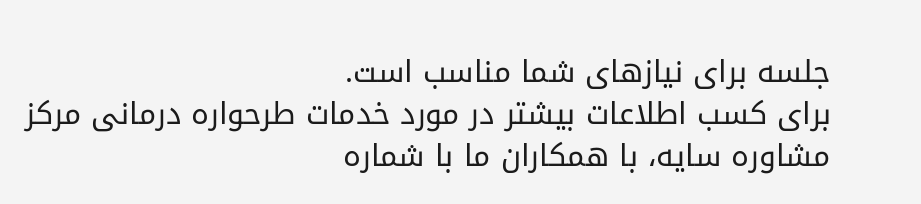جلسه برای نیازهای شما مناسب است.
برای کسب اطلاعات بیشتر در مورد خدمات طرحواره درمانی مرکز مشاوره سایه، با همکاران ما با شماره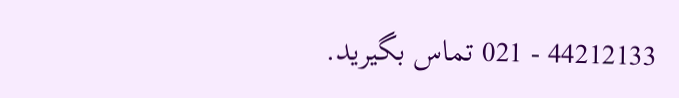44212133 - 021 تماس بگیرید.